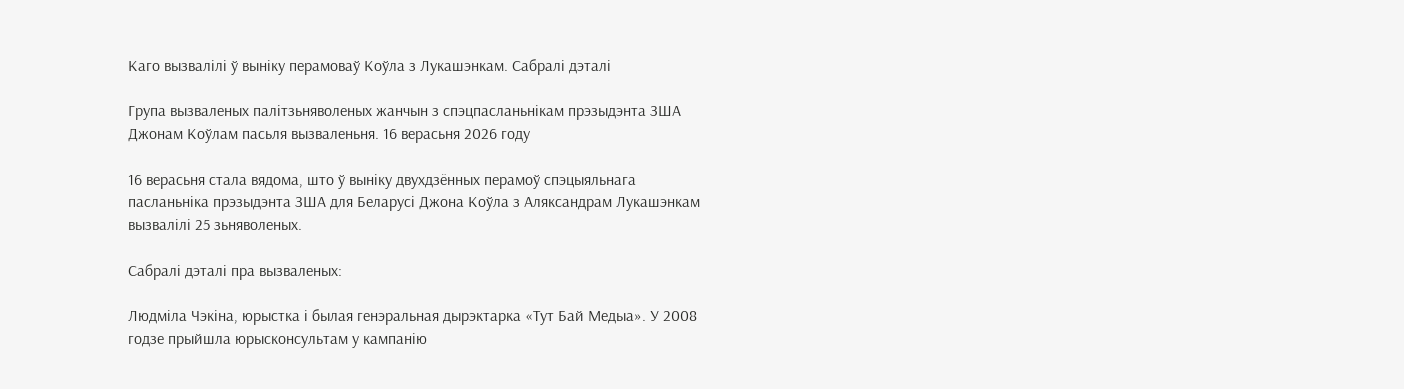Каго вызвалілі ў выніку перамоваў Коўла з Лукашэнкам. Сабралі дэталі

Група вызваленых палітзьняволеных жанчын з спэцпасланьнікам прэзыдэнта ЗША Джонам Коўлам пасьля вызваленьня. 16 верасьня 2026 году

16 верасьня стала вядома, што ў выніку двухдзённых перамоў спэцыяльнага пасланьніка прэзыдэнта ЗША для Беларусі Джона Коўла з Аляксандрам Лукашэнкам вызвалілі 25 зьняволеных.

Сабралі дэталі пра вызваленых:

Людміла Чэкіна, юрыстка і былая генэральная дырэктарка «Тут Бай Медыа». У 2008 годзе прыйшла юрысконсультам у кампанію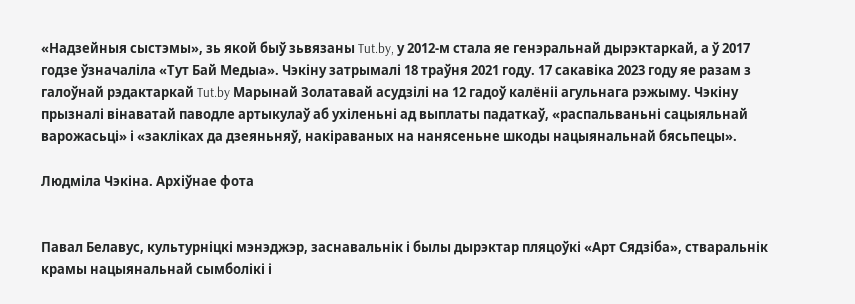«Надзейныя сыстэмы», зь якой быў зьвязаны Tut.by, у 2012-м стала яе генэральнай дырэктаркай, а ў 2017 годзе ўзначаліла «Тут Бай Медыа». Чэкіну затрымалі 18 траўня 2021 году. 17 сакавіка 2023 году яе разам з галоўнай рэдактаркай Tut.by Марынай Золатавай асудзілі на 12 гадоў калёніі агульнага рэжыму. Чэкіну прызналі вінаватай паводле артыкулаў аб ухіленьні ад выплаты падаткаў, «распальваньні сацыяльнай варожасьці» і «закліках да дзеяньняў, накіраваных на нанясеньне шкоды нацыянальнай бясьпецы».

Людміла Чэкіна. Архіўнае фота


Павал Белавус, культурніцкі мэнэджэр, заснавальнік і былы дырэктар пляцоўкі «Арт Сядзіба», стваральнік крамы нацыянальнай сымболікі і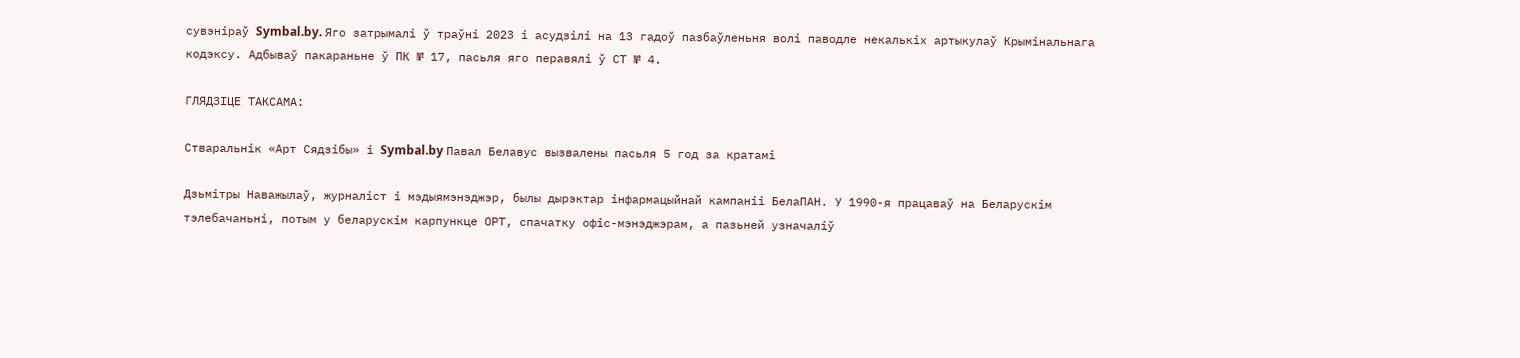сувэніраў Symbal.by. Яго затрымалі ў траўні 2023 і асудзілі на 13 гадоў пазбаўленьня волі паводле некалькіх артыкулаў Крымінальнага кодэксу. Адбываў пакараньне ў ПК № 17, пасьля яго перавялі ў СТ № 4.

ГЛЯДЗІЦЕ ТАКСАМА:

Стваральнік «Арт Сядзібы» і Symbal.by Павал Белавус вызвалены пасьля 5 год за кратамі

Дзьмітры Наважылаў, журналіст і мэдыямэнэджэр, былы дырэктар інфармацыйнай кампаніі БелаПАН. У 1990-я працаваў на Беларускім тэлебачаньні, потым у беларускім карпункце ОРТ, спачатку офіс-мэнэджэрам, а пазьней узначаліў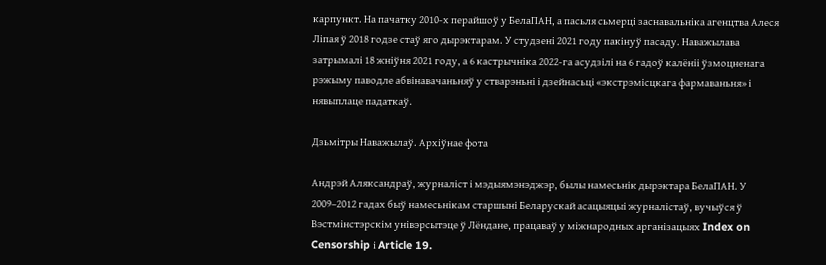карпункт. На пачатку 2010-х перайшоў у БелаПАН, а пасьля сьмерці заснавальніка агенцтва Алеся Ліпая ў 2018 годзе стаў яго дырэктарам. У студзені 2021 году пакінуў пасаду. Наважылава затрымалі 18 жніўня 2021 году, а 6 кастрычніка 2022-га асудзілі на 6 гадоў калёніі ўзмоцненага рэжыму паводле абвінавачаньняў у стварэньні і дзейнасьці «экстрэмісцкага фармаваньня» і нявыплаце падаткаў.

Дзьмітры Наважылаў. Архіўнае фота

Андрэй Аляксандраў, журналіст і мэдыямэнэджэр, былы намесьнік дырэктара БелаПАН. У 2009–2012 гадах быў намесьнікам старшыні Беларускай асацыяцыі журналістаў, вучыўся ў Вэстмінстэрскім унівэрсытэце ў Лёндане, працаваў у міжнародных арганізацыях Index on Censorship і Article 19.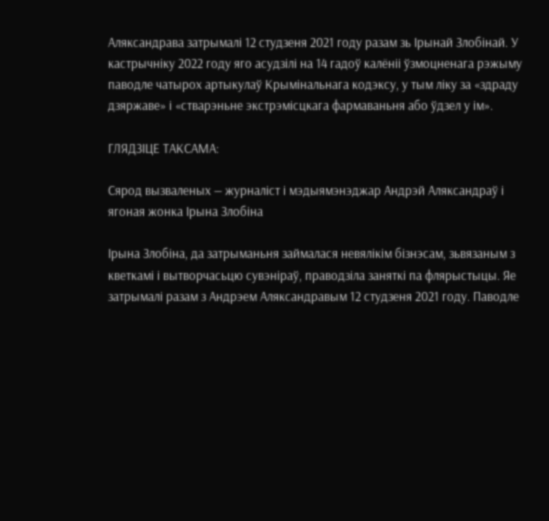Аляксандрава затрымалі 12 студзеня 2021 году разам зь Ірынай Злобінай. У кастрычніку 2022 году яго асудзілі на 14 гадоў калёніі ўзмоцненага рэжыму паводле чатырох артыкулаў Крымінальнага кодэксу, у тым ліку за «здраду дзяржаве» і «стварэньне экстрэмісцкага фармаваньня або ўдзел у ім».

ГЛЯДЗІЦЕ ТАКСАМА:

Сярод вызваленых — журналіст і мэдыямэнэджар Андрэй Аляксандраў і ягоная жонка Ірына Злобіна

Ірына Злобіна, да затрыманьня займалася невялікім бізнэсам, зьвязаным з кветкамі і вытворчасьцю сувэніраў, праводзіла заняткі па флярыстыцы. Яе затрымалі разам з Андрэем Аляксандравым 12 студзеня 2021 году. Паводле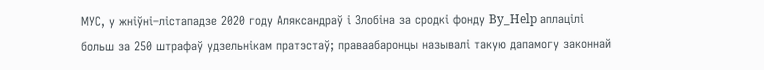МУС, у жніўні–лістападзе 2020 году Аляксандраў і Злобіна за сродкі фонду By_Help аплацілі больш за 250 штрафаў удзельнікам пратэстаў; праваабаронцы называлі такую дапамогу законнай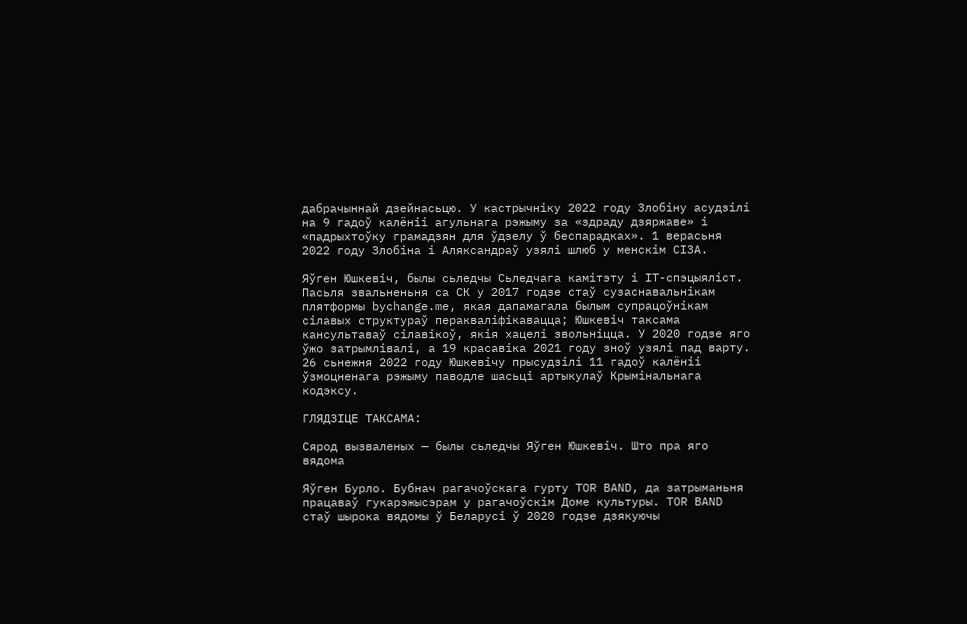дабрачыннай дзейнасьцю. У кастрычніку 2022 году Злобіну асудзілі на 9 гадоў калёніі агульнага рэжыму за «здраду дзяржаве» і «падрыхтоўку грамадзян для ўдзелу ў беспарадках». 1 верасьня 2022 году Злобіна і Аляксандраў узялі шлюб у менскім СІЗА.

Яўген Юшкевіч, былы сьледчы Сьледчага камітэту і ІТ-спэцыяліст. Пасьля звальненьня са СК у 2017 годзе стаў сузаснавальнікам плятформы bychange.me, якая дапамагала былым супрацоўнікам сілавых структураў перакваліфікавацца; Юшкевіч таксама кансультаваў сілавікоў, якія хацелі звольніцца. У 2020 годзе яго ўжо затрымлівалі, а 19 красавіка 2021 году зноў узялі пад варту. 26 сьнежня 2022 году Юшкевічу прысудзілі 11 гадоў калёніі ўзмоцненага рэжыму паводле шасьці артыкулаў Крымінальнага кодэксу.

ГЛЯДЗІЦЕ ТАКСАМА:

Сярод вызваленых — былы сьледчы Яўген Юшкевіч. Што пра яго вядома

Яўген Бурло. Бубнач рагачоўскага гурту TOR BAND, да затрыманьня працаваў гукарэжысэрам у рагачоўскім Доме культуры. TOR BAND стаў шырока вядомы ў Беларусі ў 2020 годзе дзякуючы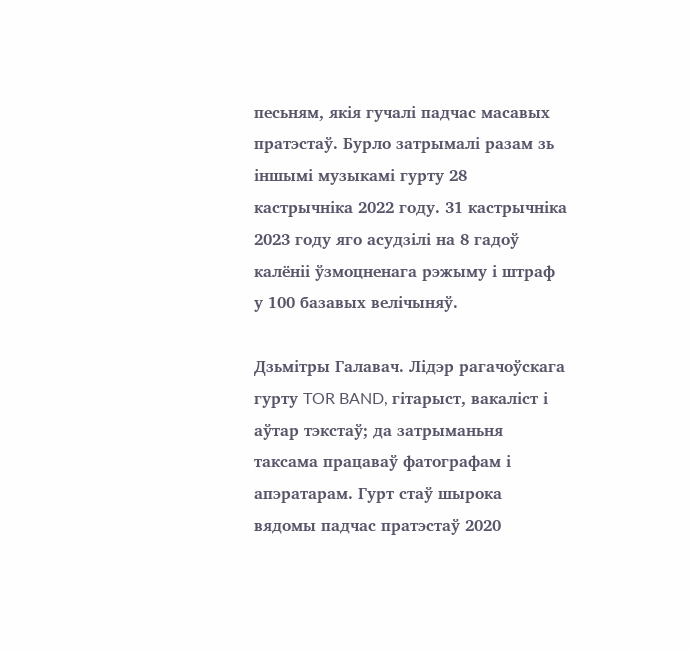песьням, якія гучалі падчас масавых пратэстаў. Бурло затрымалі разам зь іншымі музыкамі гурту 28 кастрычніка 2022 году. 31 кастрычніка 2023 году яго асудзілі на 8 гадоў калёніі ўзмоцненага рэжыму і штраф у 100 базавых велічыняў.

Дзьмітры Галавач. Лідэр рагачоўскага гурту TOR BAND, гітарыст, вакаліст і аўтар тэкстаў; да затрыманьня таксама працаваў фатографам і апэратарам. Гурт стаў шырока вядомы падчас пратэстаў 2020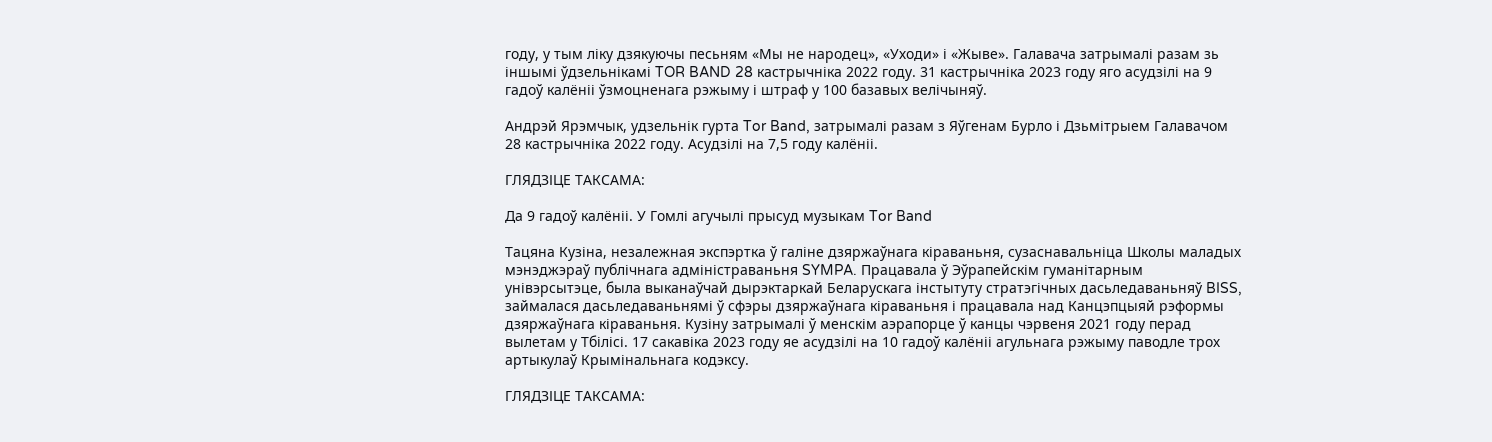году, у тым ліку дзякуючы песьням «Мы не народец», «Уходи» і «Жыве». Галавача затрымалі разам зь іншымі ўдзельнікамі TOR BAND 28 кастрычніка 2022 году. 31 кастрычніка 2023 году яго асудзілі на 9 гадоў калёніі ўзмоцненага рэжыму і штраф у 100 базавых велічыняў.

Андрэй Ярэмчык, удзельнік гурта Tor Band, затрымалі разам з Яўгенам Бурло і Дзьмітрыем Галавачом 28 кастрычніка 2022 году. Асудзілі на 7,5 году калёніі.

ГЛЯДЗІЦЕ ТАКСАМА:

Да 9 гадоў калёніі. У Гомлі агучылі прысуд музыкам Tor Band

Тацяна Кузіна, незалежная экспэртка ў галіне дзяржаўнага кіраваньня, сузаснавальніца Школы маладых мэнэджэраў публічнага адміністраваньня SYMPA. Працавала ў Эўрапейскім гуманітарным унівэрсытэце, была выканаўчай дырэктаркай Беларускага інстытуту стратэгічных дасьледаваньняў BISS, займалася дасьледаваньнямі ў сфэры дзяржаўнага кіраваньня і працавала над Канцэпцыяй рэформы дзяржаўнага кіраваньня. Кузіну затрымалі ў менскім аэрапорце ў канцы чэрвеня 2021 году перад вылетам у Тбілісі. 17 сакавіка 2023 году яе асудзілі на 10 гадоў калёніі агульнага рэжыму паводле трох артыкулаў Крымінальнага кодэксу.

ГЛЯДЗІЦЕ ТАКСАМА: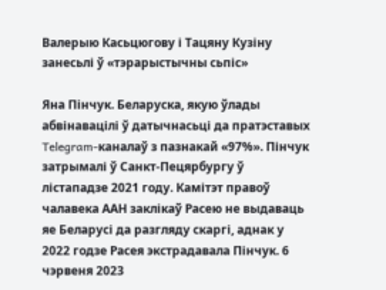Валерыю Касьцюгову і Тацяну Кузіну занесьлі ў «тэрарыстычны сьпіс»

Яна Пінчук. Беларуска, якую ўлады абвінавацілі ў датычнасьці да пратэставых Telegram-каналаў з пазнакай «97%». Пінчук затрымалі ў Санкт-Пецярбургу ў лістападзе 2021 году. Камітэт правоў чалавека ААН заклікаў Расею не выдаваць яе Беларусі да разгляду скаргі, аднак у 2022 годзе Расея экстрадавала Пінчук. 6 чэрвеня 2023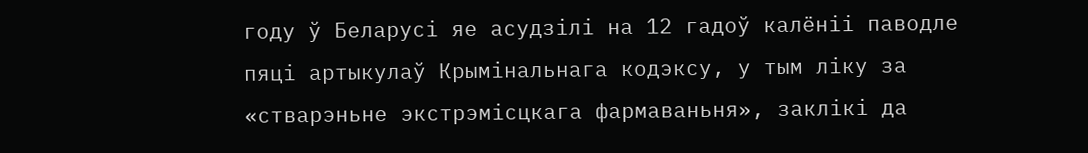году ў Беларусі яе асудзілі на 12 гадоў калёніі паводле пяці артыкулаў Крымінальнага кодэксу, у тым ліку за «стварэньне экстрэмісцкага фармаваньня», заклікі да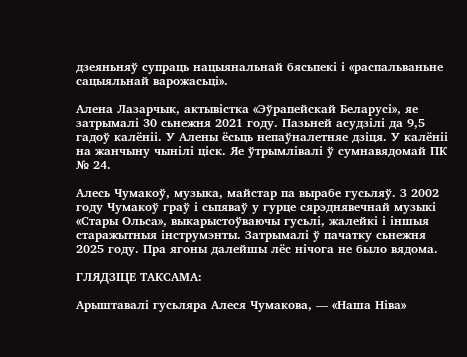дзеяньняў супраць нацыянальнай бясьпекі і «распальваньне сацыяльнай варожасьці».

Алена Лазарчык, актывістка «Эўрапейскай Беларусі», яе затрымалі 30 сьнежня 2021 году. Пазьней асудзілі да 9,5 гадоў калёніі. У Алены ёсьць непаўналетняе дзіця. У калёніі на жанчыну чынілі ціск. Яе ўтрымлівалі ў сумнавядомай ПК № 24.

Алесь Чумакоў, музыка, майстар па вырабе гусьляў. З 2002 году Чумакоў граў і сьпяваў у гурце сярэднявечнай музыкі «Стары Ольса», выкарыстоўваючы гусьлі, жалейкі і іншыя старажытныя інструмэнты. Затрымалі ў пачатку сьнежня 2025 году. Пра ягоны далейшы лёс нічога не было вядома.

ГЛЯДЗІЦЕ ТАКСАМА:

Арыштавалі гусьляра Алеся Чумакова, — «Наша Ніва»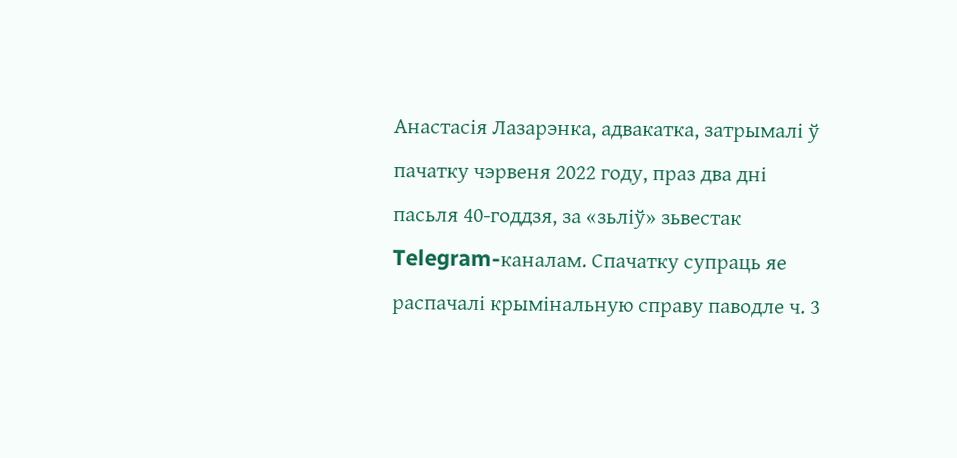Анастасія Лазарэнка, адвакатка, затрымалі ў пачатку чэрвеня 2022 году, праз два дні пасьля 40-годдзя, за «зьліў» зьвестак Telegram-каналам. Спачатку супраць яе распачалі крымінальную справу паводле ч. 3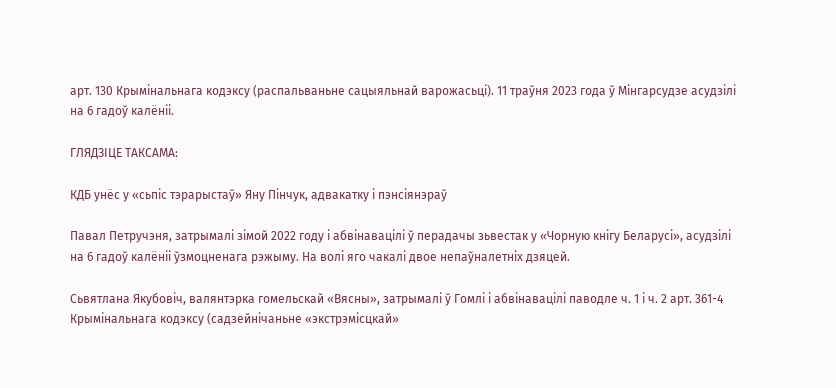арт. 130 Крымінальнага кодэксу (распальваньне сацыяльнай варожасьці). 11 траўня 2023 года ў Мінгарсудзе асудзілі на 6 гадоў калёніі.

ГЛЯДЗІЦЕ ТАКСАМА:

КДБ унёс у «сьпіс тэрарыстаў» Яну Пінчук, адвакатку і пэнсіянэраў

Павал Петручэня, затрымалі зімой 2022 году і абвінавацілі ў перадачы зьвестак у «Чорную кнігу Беларусі», асудзілі на 6 гадоў калёніі ўзмоцненага рэжыму. На волі яго чакалі двое непаўналетніх дзяцей.

Сьвятлана Якубовіч, валянтэрка гомельскай «Вясны», затрымалі ў Гомлі і абвінавацілі паводле ч. 1 і ч. 2 арт. 361-4 Крымінальнага кодэксу (садзейнічаньне «экстрэмісцкай»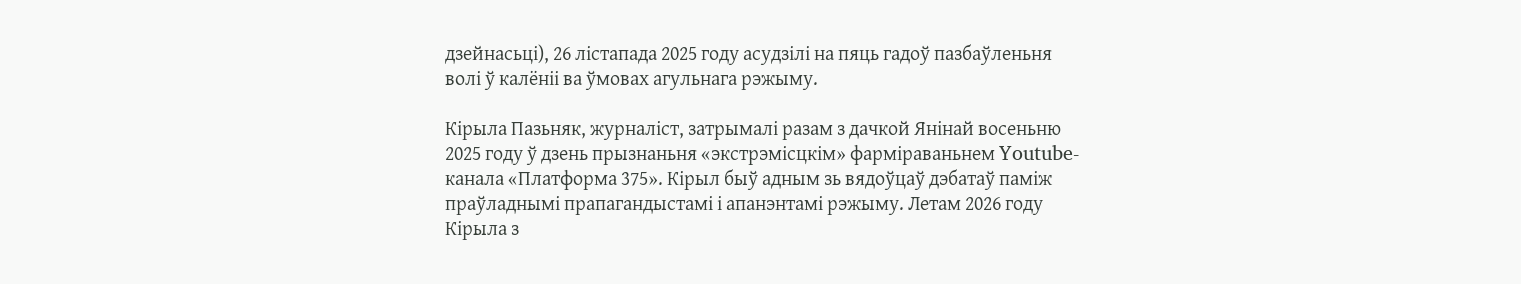дзейнасьці), 26 лістапада 2025 году асудзілі на пяць гадоў пазбаўленьня волі ў калёніі ва ўмовах агульнага рэжыму.

Кірыла Пазьняк, журналіст, затрымалі разам з дачкой Янінай восеньню 2025 году ў дзень прызнаньня «экстрэмісцкім» фарміраваньнем Youtube-канала «Платформа 375». Кірыл быў адным зь вядоўцаў дэбатаў паміж праўладнымі прапагандыстамі і апанэнтамі рэжыму. Летам 2026 году Кірыла з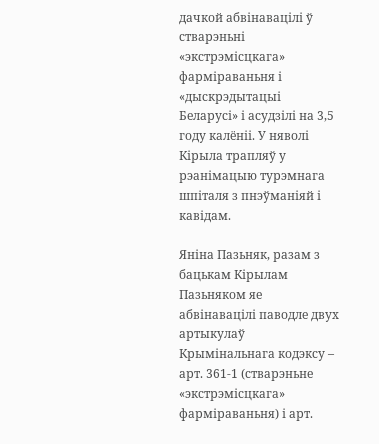дачкой абвінавацілі ў стварэньні «экстрэмісцкага» фарміраваньня і «дыскрэдытацыі Беларусі» і асудзілі на 3,5 году калёніі. У няволі Кірыла трапляў у рэанімацыю турэмнага шпіталя з пнэўманіяй і кавідам.

Яніна Пазьняк, разам з бацькам Кірылам Пазьняком яе абвінавацілі паводле двух артыкулаў Крымінальнага кодэксу – арт. 361-1 (стварэньне «экстрэмісцкага» фарміраваньня) і арт.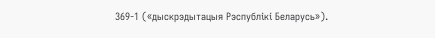369-1 («дыскрэдытацыя Рэспублікі Беларусь»).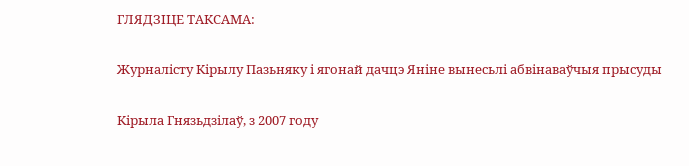ГЛЯДЗІЦЕ ТАКСАМА:

Журналісту Кірылу Пазьняку і ягонай дачцэ Яніне вынесьлі абвінаваўчыя прысуды

Кірыла Гнязьдзілаў, з 2007 году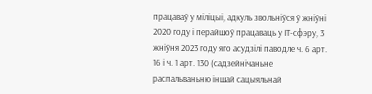працаваў у міліцыі, адкуль звольніўся ў жніўні 2020 году і перайшоў працаваць у ІТ-сфэру, 3 жніўня 2023 году яго асудзілі паводле ч. 6 арт. 16 і ч. 1 арт. 130 (садзейнічаньне распальваньню іншай сацыяльнай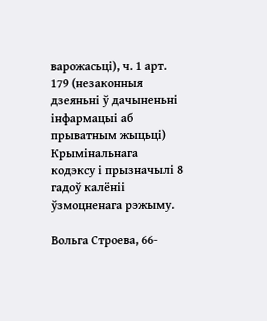варожасьці), ч. 1 арт. 179 (незаконныя дзеяньні ў дачыненьні інфармацыі аб прыватным жыцьці) Крымінальнага кодэксу і прызначылі 8 гадоў калёніі ўзмоцненага рэжыму.

Вольга Строева, 66-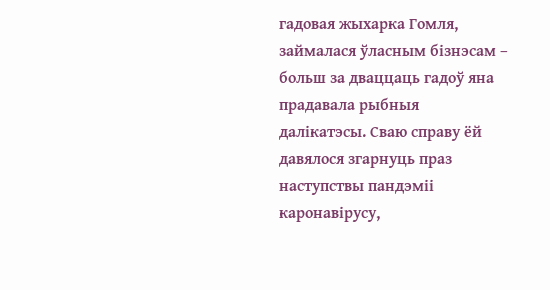гадовая жыхарка Гомля, займалася ўласным бізнэсам – больш за дваццаць гадоў яна прадавала рыбныя далікатэсы. Сваю справу ёй давялося згарнуць праз наступствы пандэміі каронавірусу,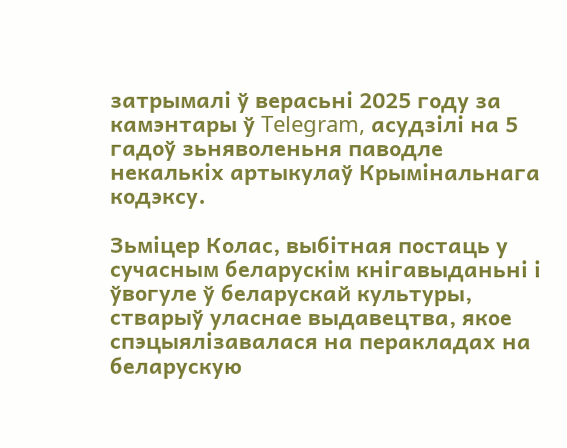затрымалі ў верасьні 2025 году за камэнтары ў Telegram, асудзілі на 5 гадоў зьняволеньня паводле некалькіх артыкулаў Крымінальнага кодэксу.

Зьміцер Колас, выбітная постаць у сучасным беларускім кнігавыданьні і ўвогуле ў беларускай культуры, стварыў уласнае выдавецтва, якое спэцыялізавалася на перакладах на беларускую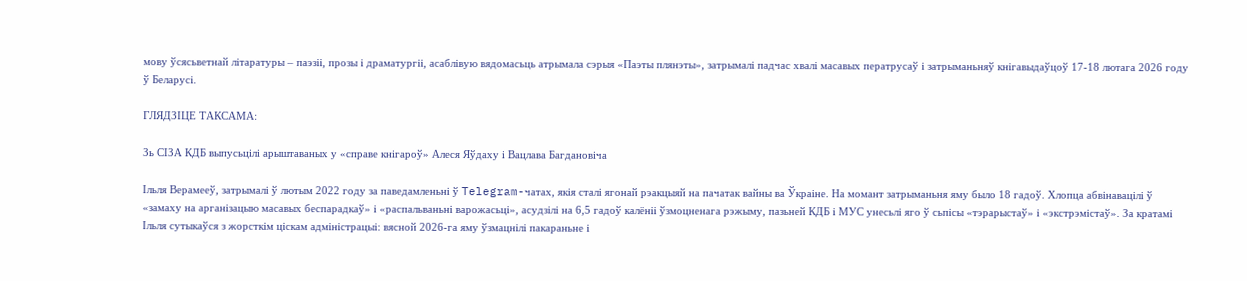мову ўсясьветнай літаратуры – паэзіі, прозы і драматургіі, асаблівую вядомасьць атрымала сэрыя «Паэты плянэты», затрымалі падчас хвалі масавых ператрусаў і затрыманьняў кнігавыдаўцоў 17-18 лютага 2026 году ў Беларусі.

ГЛЯДЗІЦЕ ТАКСАМА:

Зь СІЗА КДБ выпусьцілі арыштаваных у «справе кнігароў» Алеся Яўдаху і Вацлава Багдановіча

Ільля Верамееў, затрымалі ў лютым 2022 году за паведамленьні ў Telegram-чатах, якія сталі ягонай рэакцыяй на пачатак вайны ва Ўкраіне. На момант затрыманьня яму было 18 гадоў. Хлопца абвінавацілі ў «замаху на арганізацыю масавых беспарадкаў» і «распальваньні варожасьці», асудзілі на 6,5 гадоў калёніі ўзмоцненага рэжыму, пазьней КДБ і МУС унесьлі яго ў сьпісы «тэрарыстаў» і «экстрэмістаў». За кратамі Ільля сутыкаўся з жорсткім ціскам адміністрацыі: вясной 2026-га яму ўзмацнілі пакараньне і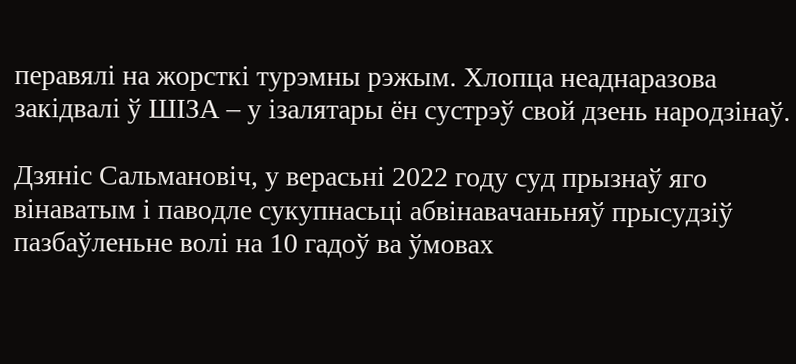перавялі на жорсткі турэмны рэжым. Хлопца неаднаразова закідвалі ў ШІЗА – у ізалятары ён сустрэў свой дзень народзінаў.

Дзяніс Сальмановіч, у верасьні 2022 году суд прызнаў яго вінаватым і паводле сукупнасьці абвінавачаньняў прысудзіў пазбаўленьне волі на 10 гадоў ва ўмовах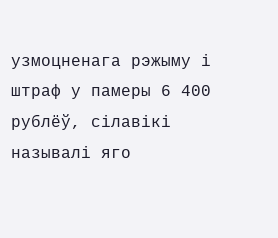узмоцненага рэжыму і штраф у памеры 6 400 рублёў, сілавікі называлі яго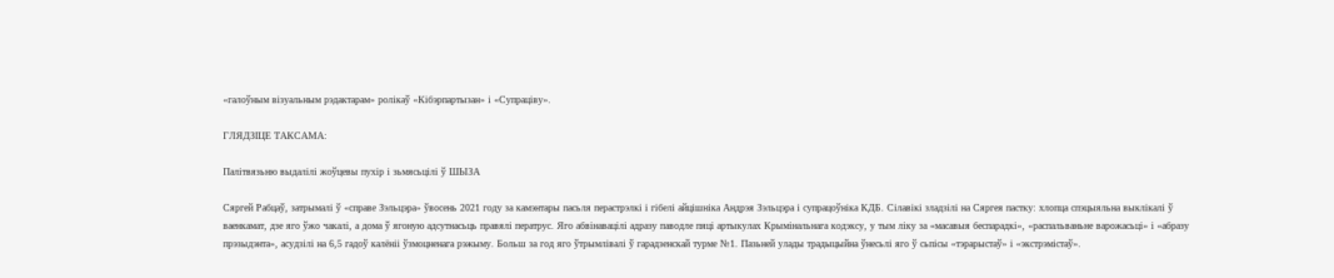«галоўным візуальным рэдактарам» ролікаў «Кібэрпартызан» і «Супраціву».

ГЛЯДЗІЦЕ ТАКСАМА:

Палітвязьню выдалілі жоўцевы пухір і зьмясьцілі ў ШЫЗА

Сяргей Рабцаў, затрымалі ў «справе Зэльцэра» ўвосень 2021 году за камэнтары пасьля перастрэлкі і гібелі айцішніка Андрэя Зэльцэра і супрацоўніка КДБ. Сілавікі зладзілі на Сяргея пастку: хлопца спэцыяльна выклікалі ў ваенкамат, дзе яго ўжо чакалі, а дома ў ягоную адсутнасьць правялі ператрус. Яго абвінавацілі адразу паводле пяці артыкулах Крымінальнага кодэксу, у тым ліку за «масавыя беспарадкі», «распальваньне варожасьці» і «абразу прэзыдэнта», асудзілі на 6,5 гадоў калёніі ўзмоцненага рэжыму. Больш за год яго ўтрымлівалі ў гарадзенскай турме №1. Пазьней улады традыцыйна ўнесьлі яго ў сьпісы «тэрарыстаў» і «экстрэмістаў».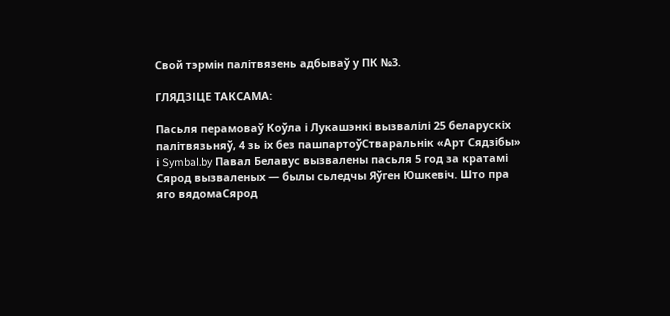Свой тэрмін палітвязень адбываў у ПК №3.

ГЛЯДЗІЦЕ ТАКСАМА:

Пасьля перамоваў Коўла і Лукашэнкі вызвалілі 25 беларускіх палітвязьняў, 4 зь іх без пашпартоўСтваральнік «Арт Сядзібы» і Symbal.by Павал Белавус вызвалены пасьля 5 год за кратамі Сярод вызваленых — былы сьледчы Яўген Юшкевіч. Што пра яго вядомаСярод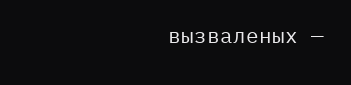вызваленых —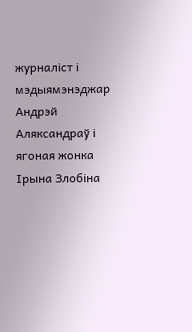журналіст і мэдыямэнэджар Андрэй Аляксандраў і ягоная жонка Ірына Злобіна